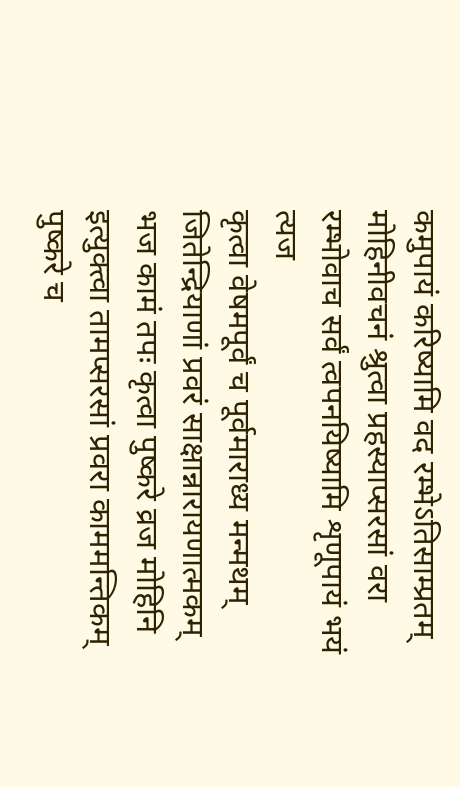कमुपायं करिष्यामि वद रम्भेऽतिसाम्प्रतम्
मोहिनीवचनं श्रुत्वा प्रहस्याप्सरसां वरा
रम्भोवाच सर्वं त्वपनयिष्यामि शृणूपायं भयं त्यज
कृत्वा वेषमपूर्वं च पूर्वमाराध्य मन्मथम्
जितेन्द्रियाणां प्रवरं साक्षान्नारायणात्मकम्
भज कामं तपः कृत्वा पुष्करे व्रज मोहिनि
इत्युक्त्वा तामप्सरसां प्रवरा काममन्तिकम्
पुष्करे च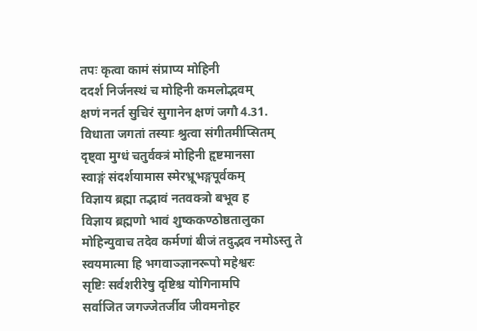तपः कृत्वा कामं संप्राप्य मोहिनी
ददर्श निर्जनस्थं च मोहिनी कमलोद्भवम्
क्षणं ननर्त सुचिरं सुगानेन क्षणं जगौ 4.31.
विधाता जगतां तस्याः श्रुत्वा संगीतमीप्सितम्
दृष्ट्वा मुग्धं चतुर्वक्त्रं मोहिनी हृष्टमानसा
स्वाङ्गं संदर्शयामास स्मेरभ्रूभङ्गपूर्वकम्
विज्ञाय ब्रह्मा तद्भावं नतवक्त्रो बभूव ह
विज्ञाय ब्रह्मणो भावं शुष्ककण्ठोष्ठतालुका
मोहिन्युवाच तदेव कर्मणां बीजं तदुद्भव नमोऽस्तु ते
स्वयमात्मा हि भगवाञ्ज्ञानरूपो महेश्वरः
सृष्टिः सर्वशरीरेषु दृष्टिश्च योगिनामपि
सर्वाजित जगज्जेतर्जीव जीवमनोहर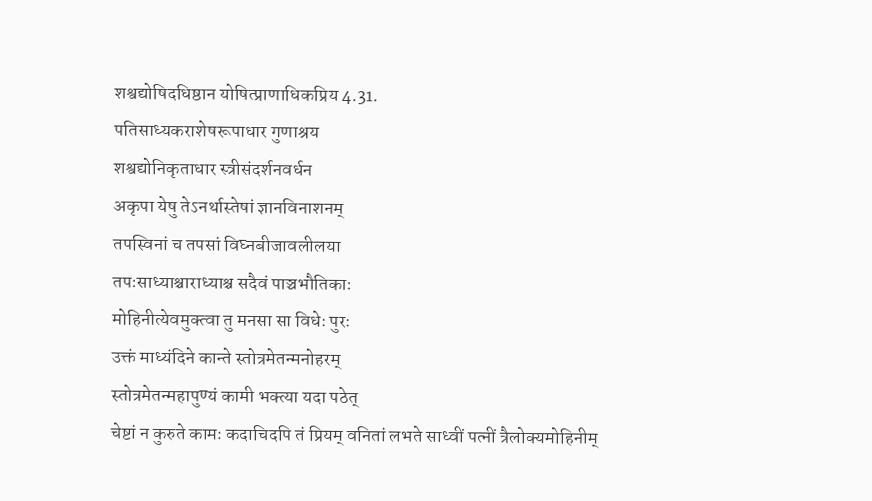शश्वद्योषिदधिष्ठान योषित्प्राणाधिकप्रिय 4.31.
पतिसाध्यकराशेषरूपाधार गुणाश्रय
शश्वद्योनिकृताधार स्त्रीसंदर्शनवर्धन
अकृपा येषु तेऽनर्थास्तेषां ज्ञानविनाशनम्
तपस्विनां च तपसां विघ्नबीजावलीलया
तपःसाध्याश्चाराध्याश्च सदैवं पाञ्चभौतिकाः
मोहिनीत्येवमुक्त्वा तु मनसा सा विधेः पुरः
उक्तं माध्यंदिने कान्ते स्तोत्रमेतन्मनोहरम्
स्तोत्रमेतन्महापुण्यं कामी भक्त्या यदा पठेत्
चेष्टां न कुरुते कामः कदाचिदपि तं प्रियम् वनितां लभते साध्वीं पत्नीं त्रैलोक्यमोहिनीम्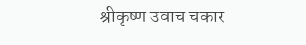श्रीकृष्ण उवाच चकार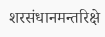शरसंधानमन्तरिक्षे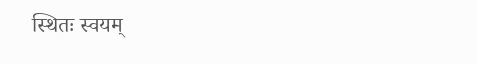स्थितः स्वयम्